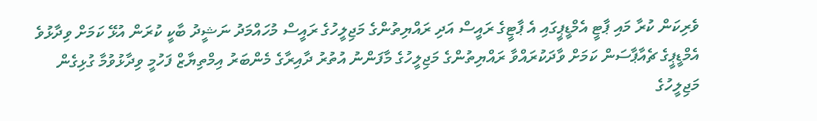ވެރިކަން ކުރާ މައި ޕާޓީ އެމްޑީޕީގައި އެ ޕާޓީގެ ރައީސް އަދި ރައްޔިތުންގެ މަޖިލީހުގެ ރައީސް މުހައްމަދު ނަޝީދު ބާކީ ކުރަން އުޅޭ ކަމަށް ވިދާޅުވެ އެމްޑީޕީގެ ޗެއާޕާސަން ކަމަށް ވާދަކުރައްވާ ރައްޔިތުންގެ މަޖިލީހުގެ މާފަންނު އުތުރު ދާއިރާގެ މެންބަރު އިމްތިޔާޒް ފަހުމީ ވިދާޅުވުމާ ގުޅިގެން މަޖިލީހުގެ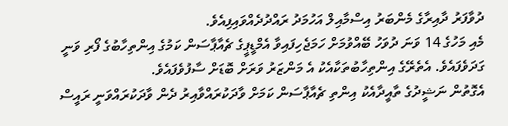ދުވާފަރު ދާއިރާގެ މެންބަރު އިސްމާއިލް އަހުމަދު ރައްދުދެއްވައިފިއެވެ.
މެއި މަހުގެ 14 ވަނަ ދުވަހު ބޭއްވުމަށް ހަމަޖެހިފައިވާ އެމްޑީޕީގެ ޗެއާޕާސަން ކަމުގެ އިންތިހާބުގެ ފޯރި ވަނީ ގަދަވެފައެވެ. އެތެރޭގެ އިންތިހާބުތަކާއެކު އެ މަންޒަރު ވަރަށް ބޮޑަށް ސާފުވެފައެވެ.
އެގޮތުން ނަޝީދުގެ ތާއީދާއެކު އިންތި ޗެއާޕާސަން ކަމަށް ވާދަކުރައްވާއިރު ދެން ވާދަކުރައްވަނީ ރައީސް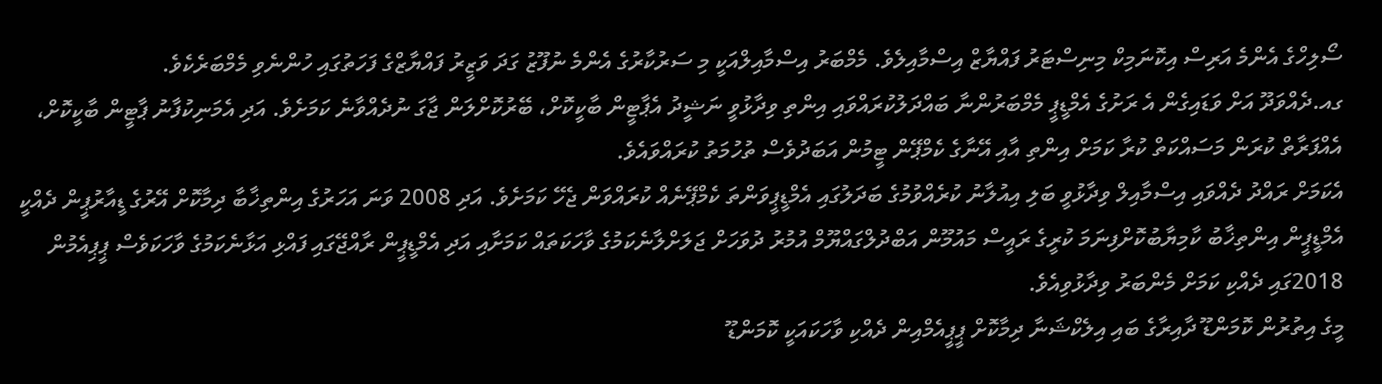ސޯލިހްގެ އެންމެ އަރިސް އިކޮނަމިކް މިނިސްޓަރު ފައްޔާޒް އިސްމާއިލެވެ. މެމްބަރު އިސްމާއިލްއަކީ މި ސަރުކާރުގެ އެންމެ ނުފޫޒު ގަދަ ވަޒީރު ފައްޔާޒްގެ ފަހަތުގައި ހުންނެވި މެމްބަރެކެވެ.
ގއ.ދެއްވަދޫ އަށް ވަޑައިގެން އެ ރަށުގެ އެމްޑީޕީ މެމްބަރުންނާ ބައްދަލުކުރައްވައި އިންތި ވިދާޅުވީ ނަޝީދު އެޕާޓީން ބާކީކޮށް، ބޭރުކޮށްލަން ޖާގަ ނުދެއްވާނެ ކަމަށެވެ. އަދި އެމަނިކުފާނު ޕާޓީން ބާކީކޮށް، އެއްފަރާތް ކުރަން މަސައްކަތް ކުރާ ކަމަށް އިންތި އާއި އޭނާގެ ކެމްޕޭން ޓީމުން އަބަދުވެސް ތުހުމަތު ކުރައްވައެވެ.
އެކަމަށް ރައްދު ދެއްވައި އިސްމާއިލް ވިދާޅުވީ ބަލި އިއުލާނު ކުރެއްވުމުގެ ބަދަލުގައި އެމްޑީޕީވަންތަ ކެމްޕޭނެއް ކުރައްވަން ޖެހޭ ކަމަށެވެ. އަދި 2008 ވަނަ އަހަރުގެ އިންތިޚާބާ ދިމާކޮށް އޭރުގެ ޑީއާރުޕީން ދެއްކީ އެމްޑީޕީން އިންތިޚާބު ކާމިޔާބުކޮށްފިނަމަ ކުރީގެ ރައީސް މައުމޫން އަބްދުލްގައްޔޫމް އުމުރު ދުވަހަށް ޖަލަށްލާނެކަމުގެ ވާހަކަތައް ކަމަށާއި އަދި އެމްޑީޕީން ރާއްޖޭގައި ފައްޅި އަޅާނެކަމުގެ ވާހަކަވެސް ޕީޕިއެމުން 2018ގައި ދެއްކި ކަމަށް މެންބަރު ވިދާޅުވިއެވެ.
މީގެ އިތުރުން ކޮމަންޑޫ ދާއިރާގެ ބައި އިލެކްޝަނާ ދިމާކޮށް ޕީޕީއެމްއިން ދެއްކި ވާހަކައަކީ ކޮމަންޑޫ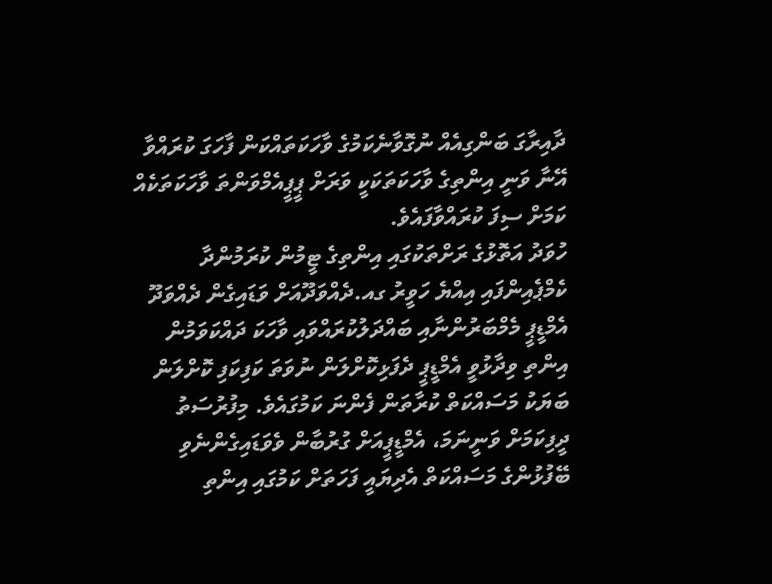ދާއިރާގަ ބަންގިއެއް ނުގޮވާނެކަމުގެ ވާހަކަތައްކަން ފާހަގަ ކުރައްވާ އޭނާ ވަނީ އިންތިގެ ވާހަކަތަކަކީ ވަރަށް ޕީޕީއެމްވަންތަ ވާހަކަތަކެއް ކަމަށް ސިފަ ކުރައްވާފައެވެ.
ހުވަދު އަތޮޅުގެ ރަށްތަކުގައި އިންތިގެ ޓީމުން ކުރަމުންދާ ކެމްޕެއިންފައި އިއްޔެ ހަވީރު ގއ.ދެއްވަދޫއަށް ވަޑައިގެން ދެއްވަދޫ އެމްޑީޕީ މެމްބަރުންނާއި ބައްދަލުކުރައްވައި ވާހަކަ ދައްކަވަމުން އިންތި ވިދާޅުވީ އެމްޑީޕީ ދެފަޅިކޮށްލަން ނުވަތަ ކަފިކަފި ކޮށްލަން ބަޔަކު މަސައްކަތް ކުރާތަން ފެންނަ ކަމުގައެވެ. މިފުރުސަތު ދީފިކަމަށް ވަނީނަމަ، އެމްޑީޕީއަށް ގުރުބާން ވެވަޑައިގެންނެވި ބޭފުޅުންގެ މަސައްކަތް އެދިޔައީ ފަހަތަށް ކަމުގައި އިންތި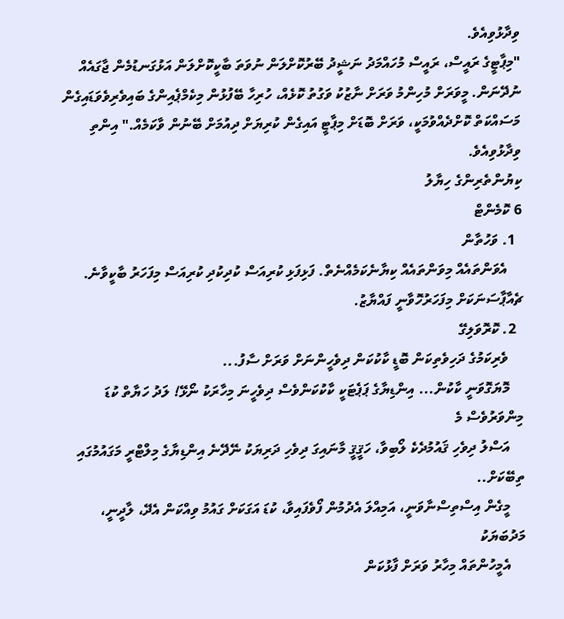ވިދާޅުވިއެވެ.
"މިޕާޓީގެ ރައީސް، ރައީސް މުހައްމަދު ނަޝީދު ބޭރުކޮށްލަން ނުވަތަ ބާކީކޮށްލަން އަޅުގަނޑުމެން ޖާގައެއް ނުދޭނަން. މީވަރަށް މުހިންމު ވަރަށް ނާޒުކު ވަގުތު ކޮޅެއް، ހުރިހާ ބޭފުޅުން މިކެމްޕެއިންގެ ބައިވެރިވެވަޑައިގެން މަސައްކަތް ކޮށްދެއްވުމަކީ، ވަރަށް ބޮޑަށް މިޕާޓީ އައިގެން ކުރިޔަށް ދިއުމަށް ބޭނުން ވާކަމެއް." އިންތި ވިދާޅުވިއެވެ.
ކިޔުންތެރިންގެ ހިޔާލު
6 ކޮމެންޓް
  1. ވަހުތާން
    އެވަންތައެއް މިވަންތައެއް ކިޔާނެކަމެއްނެތް. ފަޅިފަޅި ކުރިއަސް ކުދިކުދި ކުރިއަސް މިފަހަރު ބާކީވާނެ. ޗެއާޕާސަނަކަށް މިފަހަރުހޮވާނީ ފައްޔާޒު.
  2. ކޮރޮވަލިގޭ
    ވެރިކަމުގެ ދަހިވެތިކަން ބޮޑީ ކާކުކަން ދިވެހީންނަށް ވަރަށް ސާފު...
    މޮޔަގޮވަނީ ކާކުން... އިންޑިޔާގެ ޕަޕެޓަކީ ކާކުކަންވެސް ދިވެހީނަ މިހާރަކު ނޯޅޭ! ލަދު ހަޔާތް ކުޑަ މިންވަރުވެސް މެ
    އަސްލު ދިވެހި ޤައުމުދެކެ ލޯބިވާ، ހަޤީޤީ މާނައިގަ ދިވެހި ދަރިޔަކު ނޭދޭނެ އިންޑިޔާގެ މިލްޓްރީ މަގައުމުގައި ތިބޭކަށް..
    މީގެން އިސްތިސްނާވަނީ، އަމިއްލަ އެދުމުން ފޯވެފައިވާ، ކުޑަ އަގަކަށް ގައުމު ވިއްކަން އެދޭ، ލާދީނީ، މަދުބަޔަކު
    އެމީހުންތައް މިހާރު ވަރަށް ފާޅުކަން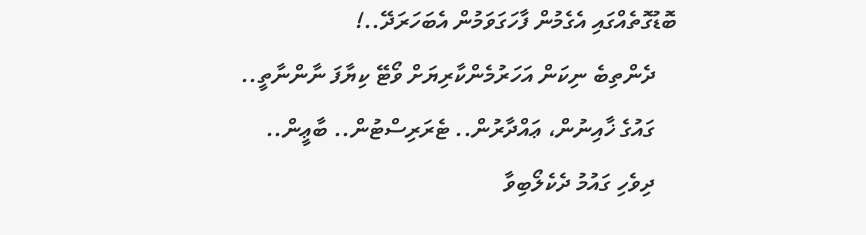ބޮޑުގޮތެއްގައި އެގެމުން ފާހަގަވަމުން އެބަހަރަދޭ..!
    ދެންތިބެ ނިކަން އަހަރުމެންކާރިޔަށް ވޯޓޭ ކިޔާފަ ނާންނާތީ..
    ގައުގެ ޚާއިނުން، ޢައްދާރުން.. ޓެރަރިސްޓުން.. ބާޢީން..
    ދިވެހި ގައުމު ދެކެލޯބިވާ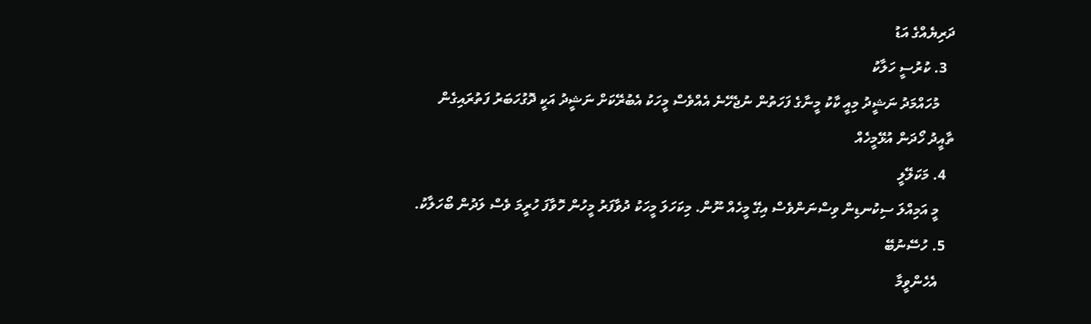ދަރިޔެއްގެ އަޑު
  3. ކުރުސީ ހަލާކު
    މުހައްމަދު ނަޝީދު މިއީ ކާކު މީނާގެ ފަހަތުން ނުޖެހޭނެ އެއްވެސް މީހަކު އެބުރޭކަށް ނަޝީދު އަކީ ދޮގުހަބަރު ފަތުރައިގެން ތާއީދު ހޯދަން އުޅޭމީހެއް
  4. މަކަލޭލީ
    މީ އަމިއްލަ ސިކުނޑިން ވިސްނަންވެސް އިގޭ މީހެއް ނޫން. މިކަހަލަ މީހަކު ދުވާފަރު މީހުން ހޮވާފަ ހުރީމަ ވެސް ލަދުން ބޯހަލާކު.
  5. ހުސޭނުބޭ
    އެހެންވީމާ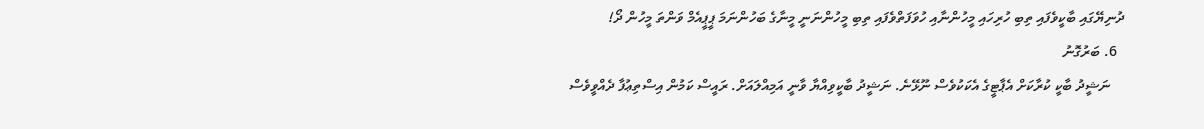ދުނިޔޭގައި ބާކީވެފައި ތިބި ހުރިހައި މީހުންނާއި ހުވަފަތްވެފައި ތިބި މީހުންނަނީ މީނާގެ ބަހުންނަމަ ޕީޕީއެމް ވަންތަ މީހުން ދޯ!
  6. ބަރުގޮނު
    ނަޝީދު ބާކީ ކުރާކަށް އެޕާޓީގެ އެކަކުވެސް ނޫޅޭނެ. ނަޝީދު ބާކީވިއްޔާ ވާނީ އަމިއްލައަށް. ރައީސް ކަމުން އިސްތިޢުފާ ދެއްވީވެސް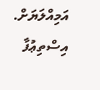އަމިއްލަޔަށް. އިސްތިޢުފާ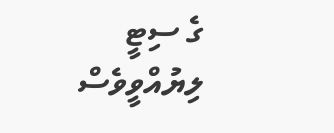ގެ ސިޓީ ލިޔުއްވީވެސް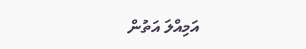އަމިއްލަ އަތުން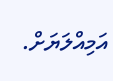އަމިއްލަޔަށް.